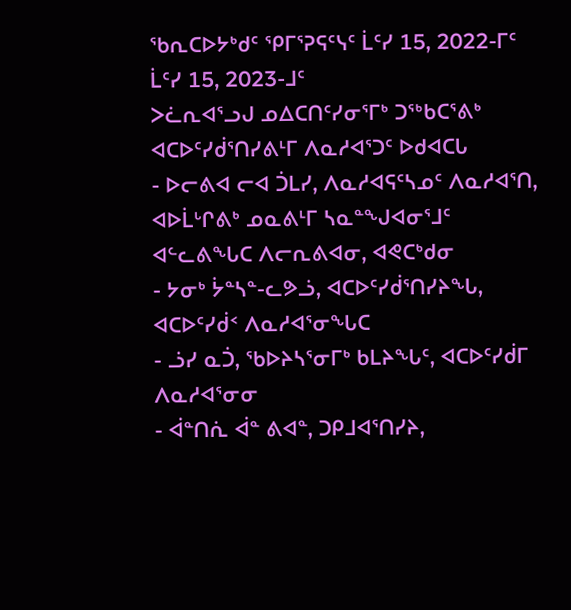ᖃᕆᑕᐅᔭᒃᑯᑦ ᕿᒥᕐᕈᕋᑦᓭᑦ ᒫᑦᓯ 15, 2022-ᒥᑦ ᒫᑦᓯ 15, 2023-ᒧᑦ
ᐳᓛᕆᐊᕐᓗᒍ ᓄᐃᑕᑎᑦᓯᓂᕐᒥᒃ ᑐᖅᑲᑕᕐᕕᒃ
ᐊᑕᐅᑦᓯᑰᕐᑎᓯᕕᒻᒥ ᐱᓇᓱᐊᕐᑐᑦ ᐅᑯᐊᑕᒐ
- ᐅᓕᕕᐊ ᓕᐊ ᑑᒪᓯ, ᐱᓇᓱᐊᕋᑦᓴᓄᑦ ᐱᓇᓱᐊᕐᑎ, ᐊᐅᒫᒡᒋᕕᒃ ᓄᓇᕕᒻᒥ ᓴᓇᓐᖑᐊᓂᕐᒧᑦ ᐊᓪᓚᕕᖓᑕ ᐱᓕᕆᕕᐊᓂ, ᐊᕙᑕᒃᑯᓂ
- ᔭᓂᒃ ᔮᓐᓴᓐ-ᓚᕗᓘ, ᐊᑕᐅᑦᓯᑰᕐᑎᓯᔨᖓ, ᐊᑕᐅᑦᓯᑰᑉ ᐱᓇᓱᐊᕐᓂᖓᑕ
- ᓘᓯ ᓇᑑ, ᖃᐅᔨᓴᕐᓂᒥᒃ ᑲᒪᔨᖓᑦ, ᐊᑕᐅᑦᓯᑰᒥ ᐱᓇᓱᐊᕐᓂᓂ
- ᐋᓐᑎᕇ ᐋᓐ ᕕᐊᓐ, ᑐᑭᒧᐊᕐᑎᓯᔨ,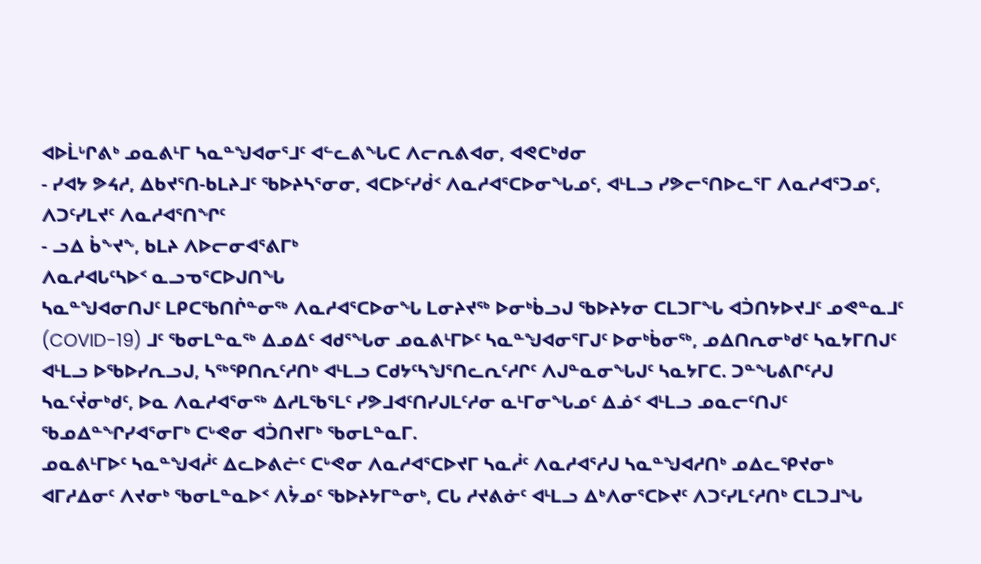ᐊᐅᒫᒡᒋᕕᒃ ᓄᓇᕕᒻᒥ ᓴᓇᓐᖑᐊᓂᕐᒧᑦ ᐊᓪᓚᕕᖓᑕ ᐱᓕᕆᕕᐊᓂ, ᐊᕙᑕᒃᑯᓂ
- ᓯᐊᔭ ᕗᔦᓱ, ᐃᑲᔪᕐᑎ-ᑲᒪᔨᒧᑦ ᖃᐅᔨᓴᕐᓂᓂ, ᐊᑕᐅᑦᓯᑰᑉ ᐱᓇᓱᐊᕐᑕᐅᓂᖓᓄᑦ, ᐊᒻᒪᓗ ᓯᕗᓕᕐᑎᐅᓚᕐᒥ ᐱᓇᓱᐊᕐᑐᓄᑦ, ᐱᑐᑦᓯᒪᔪᑦ ᐱᓇᓱᐊᕐᑎᖏᑦ
- ᓗᐃ ᑳᖕᔪᖕ, ᑲᒪᔨ ᐱᐅᓕᓂᐊᕐᕕᒥᒃ
ᐱᓇᓱᐊᒐᑦᓴᐅᑉ ᓇᓗᓀᕐᑕᐅᒍᑎᖓ
ᓴᓇᓐᖑᐊᓂᑎᒍᑦ ᒪᑭᑕᖃᑎᒌᓐᓂᖅ ᐱᓇᓱᐊᕐᑕᐅᓂᖓ ᒪᓂᔨᔪᖅ ᐅᓂᒃᑳᓗᒍ ᖃᐅᔨᔭᓂ ᑕᒪᑐᒥᖓ ᐊᑑᑎᔭᐅᔪᒧᑦ ᓄᕙᓐᓇᒧᑦ (COVID-19) ᒧᑦ ᖃᓂᒪᓐᓇᖅ ᐃᓄᐃᑦ ᐊᑯᕐᖓᓂ ᓄᓇᕕᒻᒥᐅᑦ ᓴᓇᓐᖑᐊᓂᕐᒥᒍᑦ ᐅᓂᒃᑳᓂᖅ, ᓄᐃᑎᕆᓂᒃᑯᑦ ᓴᓇᔭᒥᑎᒍᑦ ᐊᒻᒪᓗ ᐅᖃᐅᓯᕆᓗᒍ, ᓴᖅᕿᑎᕆᑦᓱᑎᒃ ᐊᒻᒪᓗ ᑕᑯᔭᑦᓴᖑᕐᑎᓚᕆᑦᓱᒋᑦ ᐱᒍᓐᓇᓂᖓᒍᑦ ᓴᓇᔭᒥᑕ. ᑐᓐᖓᕕᒋᑦᓱᒍ ᓴᓇᑦᔫᓂᒃᑯᑦ, ᐅᓇ ᐱᓇᓱᐊᕐᓂᖅ ᐃᓱᒪᖃᕐᒪᑦ ᓯᕗᒧᐊᑦᑎᓯᒍᒪᑦᓱᓂ ᓇᒻᒥᓂᖓᓄᑦ ᐃᓅᑉ ᐊᒻᒪᓗ ᓄᓇᓕᑦᑎᒍᑦ ᖃᓄᐃᓐᖏᓯᐊᕐᓂᒥᒃ ᑕᒡᕙᓂ ᐊᑑᑎᔪᒥᒃ ᖃᓂᒪᓐᓇᒥ.
ᓄᓇᕕᒻᒥᐅᑦ ᓴᓇᓐᖑᐊᓲᑦ ᐃᓚᐅᕕᓖᑦ ᑕᒡᕙᓂ ᐱᓇᓱᐊᕐᑕᐅᔪᒥ ᓴᓇᓲᑦ ᐱᓇᓱᐊᕐᓱᒍ ᓴᓇᓐᖑᐊᓱᑎᒃ ᓄᐃᓚᕿᔪᓂᒃ ᐊᒥᓱᐃᓂᑦ ᐱᔪᓂᒃ ᖃᓂᒪᓐᓇᐅᑉ ᐱᔮᓄᑦ ᖃᐅᔨᔭᒥᓐᓂᒃ, ᑕᒐ ᓱᔪᕕᓃᑦ ᐊᒻᒪᓗ ᐃᒃᐱᓂᕐᑕᐅᔪᑦ ᐱᑐᑦᓯᒪᑦᓱᑎᒃ ᑕᒪᑐᒧᖓ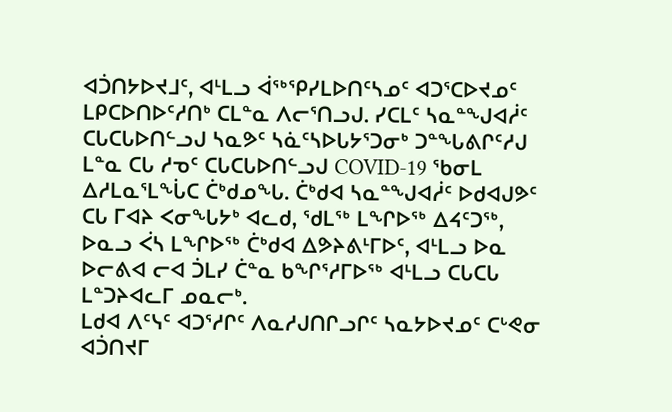ᐊᑑᑎᔭᐅᔪᒧᑦ, ᐊᒻᒪᓗ ᐋᖅᕿᓯᒪᐅᑎᑦᓴᓄᑦ ᐊᑐᕐᑕᐅᔪᓄᑦ ᒪᑭᑕᐅᑎᐅᑦᓱᑎᒃ ᑕᒪᓐᓇ ᐱᓕᕐᑎᓗᒍ. ᓯᑕᒪᑦ ᓴᓇᓐᖑᐊᓲᑦ ᑕᒐᑕᒐᐅᑎᓪᓗᒍ ᓴᓇᕗᑦ ᓴᓈᑦᓴᐅᒐᔭᕐᑐᓂᒃ ᑐᓐᖓᕕᒋᑦᓱᒍ ᒪᓐᓇ ᑕᒐ ᓱᓀᑦ ᑕᒐᑕᒐᐅᑎᓪᓗᒍ COVID-19 ᖃᓂᒪ ᐃᓱᒪᓇᕐᒪᖔᑕ ᑖᒃᑯᓄᖓ. ᑖᒃᑯᐊ ᓴᓇᓐᖑᐊᓲᑦ ᐅᑯᐊᒍᕗᑦ ᑕᒐ ᒥᐊᔨ ᐸᓂᖓᔭᒃ ᐊᓚᑯ, ᖁᒪᖅ ᒪᖏᐅᖅ ᐃᔦᑦᑐᖅ, ᐅᓇᓗ ᐹᓴ ᒪᖏᐅᖅ ᑖᒃᑯᐊ ᐃᕗᔨᕕᒻᒥᐅᑦ, ᐊᒻᒪᓗ ᐅᓇ ᐅᓕᕕᐊ ᓕᐊ ᑑᒪᓯ ᑖᓐᓇ ᑲᖏᕐᓱᒥᐅᖅ ᐊᒻᒪᓗ ᑕᒐᑕᒐ ᒪᓐᑐᔨᐊᓚᒥ ᓄᓇᓕᒃ.
ᒪᑯᐊ ᐱᑦᓭᑦ ᐊᑐᕐᓱᒋᑦ ᐱᓇᓱᒍᑎᒋᓗᒋᑦ ᓴᓇᔭᐅᔪᓄᑦ ᑕᒡᕙᓂ ᐊᑑᑎᔪᒥ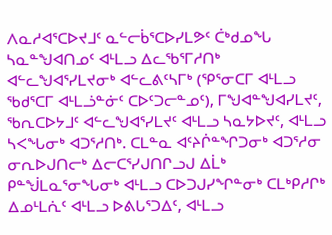ᐱᓇᓱᐊᕐᑕᐅᔪᒧᑦ ᓇᓪᓕᑳᕐᑕᐅᓯᒪᕗᑦ ᑖᒃᑯᓄᖓ ᓴᓇᓐᖑᐊᑎᓄᑦ ᐊᒻᒪᓗ ᐃᓚᖃᕐᒥᓱᑎᒃ ᐊᓪᓚᖑᐊᕐᓯᒪᔪᓂᒃ ᐊᓪᓚᕕᑦᓴᒥᒃ (ᕿᕐᓂᑕᒥ ᐊᒻᒪᓗ ᖃᑯᕐᑕᒥ ᐊᒻᒪᓘᓐᓃᑦ ᑕᐅᑦᑐᓕᓐᓄᑦ), ᒥᖑᐊᓐᖑᐊᓯᒪᔪᑦ, ᖃᕆᑕᐅᔭᒧᑦ ᐊᓪᓚᖑᐊᕐᓯᒪᔪᑦ ᐊᒻᒪᓗ ᓴᓇᔭᐅᔪᑦ, ᐊᒻᒪᓗ ᓴᐸᖓᓂᒃ ᐊᑐᕐᓱᑎᒃ. ᑕᒪᓐᓇ ᐊᑦᔨᒌᓐᖏᑐᓂᒃ ᐊᑐᕐᓱᓂ ᓂᕆᐅᒍᑎᓕᒃ ᐃᓕᑕᕐᓯᒍᑎᒋᓗᒍ ᐃᒫᒃ ᑭᓐᖒᒪᓇᕐᓂᖓᓂᒃ ᐊᒻᒪᓗ ᑕᐅᑐᒍᓯᖏᓐᓂᒃ ᑕᒪᒃᑭᓱᒋᒃ ᐃᓄᒻᒪᕇᑦ ᐊᒻᒪᓗ ᐅᕕᒐᕐᑐᐃᑦ, ᐊᒻᒪᓗ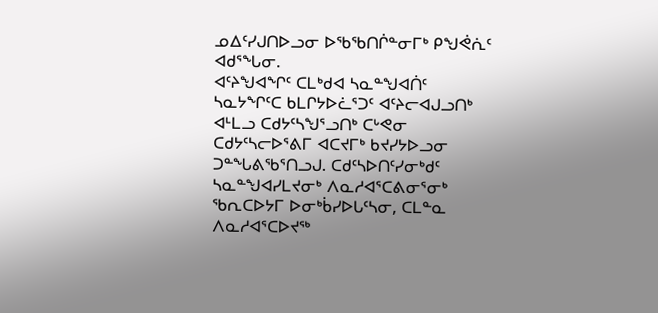ᓄᐃᑦᓯᒍᑎᐅᓗᓂ ᐅᖃᖃᑎᒌᓐᓂᒥᒃ ᑭᖑᕚᕇᑦ ᐊᑯᕐᖓᓂ.
ᐊᑦᔨᖑᐊᖏᑦ ᑕᒪᒃᑯᐊ ᓴᓇᓐᖑᐊᑏᑦ ᓴᓇᔭᖏᑦᑕ ᑲᒪᒋᔭᐅᓛᕐᑐᑦ ᐊᑦᔨᓕᐊᒍᓗᑎᒃ ᐊᒻᒪᓗ ᑕᑯᔭᑦᓴᖑᕐᓗᑎᒃ ᑕᒡᕙᓂ ᑕᑯᔭᑦᓴᓕᐅᕐᕕᒥ ᐊᑕᔪᒥᒃ ᑲᔪᓯᔭᐅᓗᓂ ᑐᓐᖓᕕᖃᕐᑎᓗᒍ. ᑕᑯᑦᓴᐅᑎᑦᓯᓂᒃᑯᑦ ᓴᓇᓐᖑᐊᓯᒪᔪᓂᒃ ᐱᓇᓱᐊᕐᑕᕕᓂᕐᓂᒃ ᖃᕆᑕᐅᔭᒥ ᐅᓂᒃᑳᓯᐅᒐᑦᓴᓂ, ᑕᒪᓐᓇ ᐱᓇᓱᐊᕐᑕᐅᔪᖅ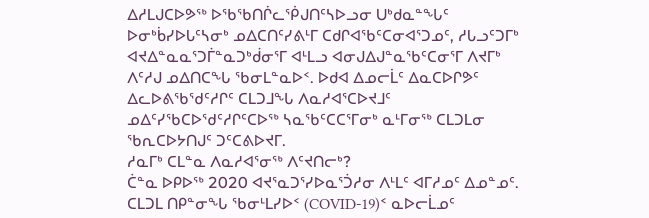ᐃᓱᒪᒍᑕᐅᕗᖅ ᐅᖃᖃᑎᒌᓚᖀᒍᑎᑦᓴᐅᓗᓂ ᑌᒃᑯᓇᓐᖓᑦ ᐅᓂᒃᑳᓯᐅᒐᑦᓴᓂᒃ ᓄᐃᑕᑎᑦᓯᕕᒻᒥ ᑕᑯᒋᐊᖃᑦᑕᓂᐊᕐᑐᓄᑦ, ᓱᒐᓗᑦᑐᒥᒃ ᐊᔪᐃᓐᓇᓇᕐᑐᒦᓐᓇᑐᒃᑰᓂᕐᒥ ᐊᒻᒪᓗ ᐊᓂᒍᐃᒍᓐᓇᖃᑦᑕᓂᕐᒥ ᐱᔪᒥᒃ ᐱᑦᓱᒍ ᓄᐃᑎᑕᖓ ᖃᓂᒪᓐᓇᐅᑉ. ᐅᑯᐊ ᐃᓄᓕᒫᑦ ᐃᓇᑕᐅᒋᕗᑦ ᐃᓚᐅᕕᖃᖁᑦᓱᒋᑦ ᑕᒪᑐᒧᖓ ᐱᓇᓱᐊᕐᑕᐅᔪᒧᑦ ᓄᐃᑦᓯᖃᑕᐅᖁᑦᓱᒋᑦᑕᐅᖅ ᓴᓇᖃᑦᑕᑕᕐᒥᓂᒃ ᓇᒻᒥᓂᖅ ᑕᒪᑐᒪᓂ ᖃᕆᑕᐅᔭᑎᒍᑦ ᑐᑦᑕᕕᐅᔪᒥ.
ᓱᓇᒥᒃ ᑕᒪᓐᓇ ᐱᓇᓱᐊᕐᓂᖅ ᐱᑦᔪᑎᓕᒃ?
ᑖᓐᓇ ᐅᑭᐅᖅ 2020 ᐊᔪᕐᓇᑐᕐᓯᐅᓇᕐᑑᓱᓂ ᐱᒻᒪᑦ ᐊᒥᓱᓄᑦ ᐃᓄᓐᓄᑦ. ᑕᒪᑐᒪ ᑎᑭᓐᓂᖓ ᖃᓂᒻᒪᓯᐅᑉ (COVID-19)ᑉ ᓇᐅᓕᒫᓄᑦ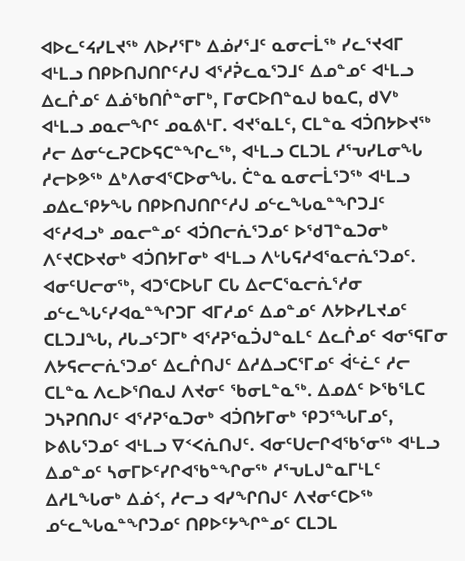ᐊᐅᓚᑦᔦᓯᒪᔪᖅ ᐱᐅᓯᕐᒥᒃ ᐃᓅᓯᕐᒧᑦ ᓇᓂᓕᒫᖅ ᓯᓚᕐᔪᐊᒥ ᐊᒻᒪᓗ ᑎᑭᐅᑎᒍᑎᒋᑦᓱᒍ ᐊᕐᓱᕉᓚᓇᕐᑐᒧᑦ ᐃᓄᓐᓄᑦ ᐊᒻᒪᓗ ᐃᓚᒌᓄᑦ ᐃᓅᖃᑎᒌᓐᓂᒥᒃ, ᒥᓂᑕᐅᑎᓐᓇᒍ ᑲᓇᑕ, ᑯᐯᒃ ᐊᒻᒪᓗ ᓄᓇᓕᖏᑦ ᓄᓇᕕᒻᒥ. ᐊᔪᕐᓇᒪᑦ, ᑕᒪᓐᓇ ᐊᑑᑎᔭᐅᔪᖅ ᓱᓕ ᐃᓂᓪᓚᕈᑕᐅᕋᑕᓐᖏᓚᖅ, ᐊᒻᒪᓗ ᑕᒪᑐᒪ ᓱᕐᕃᓯᒪᓂᖓ ᓱᓕᐅᕗᖅ ᐃᒃᐱᓂᐊᕐᑕᐅᓂᖓ. ᑖᓐᓇ ᓇᓂᓕᒫᕐᑐᖅ ᐊᒻᒪᓗ ᓄᐃᓚᕿᔭᖓ ᑎᑭᐅᑎᒍᑎᒋᑦᓱᒍ ᓄᓪᓚᖓᓇᓐᖏᑐᒧᑦ ᐊᑦᓱᐊᓗᒃ ᓄᓇᓕᓐᓄᑦ ᐊᑑᑎᓕᕇᕐᑐᓄᑦ ᐅᖁᒣᓐᓇᑐᓂᒃ ᐱᑦᔪᑕᐅᔪᓂᒃ ᐊᑑᑎᔭᒥᓂᒃ ᐊᒻᒪᓗ ᐱᒡᒐᕋᓱᐊᕐᓇᓕᕇᕐᑐᓄᑦ. ᐊᓂᑦᑌᓕᓂᖅ, ᐊᑐᕐᑕᐅᒐᒥ ᑕᒐ ᐃᓕᑕᕐᓇᓕᕇᕐᓱᓂ ᓄᓪᓚᖓᑦᓯᐊᓇᓐᖏᑐᒥ ᐊᒥᓱᓄᑦ ᐃᓄᓐᓄᑦ ᐱᔭᐅᓯᒪᔪᓄᑦ ᑕᒪᑐᒧᖓ, ᓱᒐᓗᑦᑐᒥᒃ ᐊᕐᓱᕈᕐᓇᑑᒍᓐᓇᒪᑦ ᐃᓚᒌᓄᑦ ᐊᓂᕐᕋᒥᓂ ᐱᔭᕋᓕᓕᕇᕐᑐᓄᑦ ᐃᓚᒌᑎᒍᑦ ᐃᓱᐃᓗᑕᕐᒥᓄᑦ ᐋᓪᓛᑦ ᓱᓕ ᑕᒪᓐᓇ ᐱᓚᐅᕐᑎᓇᒍ ᐱᔪᓂᑦ ᖃᓂᒪᓐᓇᖅ. ᐃᓄᐃᑦ ᐅᖃᕐᒪᑕ ᑐᓴᕈᑎᑎᒍᑦ ᐊᕐᓱᕈᕐᓇᑐᓂᒃ ᐊᑑᑎᔭᒥᓂᒃ ᕿᑐᕐᖓᒥᓄᑦ, ᐅᕕᒐᕐᑐᓄᑦ ᐊᒻᒪᓗ ᐁᑉᐸᕇᑎᒍᑦ. ᐊᓂᑦᑌᓕᒋᐊᖃᕐᓂᖅ ᐊᒻᒪᓗ ᐃᓄᓐᓄᑦ ᓴᓂᒥᐅᑦᓯᒋᐊᖃᓐᖏᓂᖅ ᓱᕐᕃᒪᒍᓐᓇᒥᒻᒪᑦ ᐃᓱᒪᖓᓂᒃ ᐃᓅᑉ, ᓱᓕᓗ ᐊᓯᖏᑎᒍᑦ ᐱᔪᓂᑦᑕᐅᖅ ᓄᓪᓚᖓᓇᓐᖏᑐᓄᑦ ᑎᑭᐅᑦᔭᖏᓐᓄᑦ ᑕᒪᑐᒪ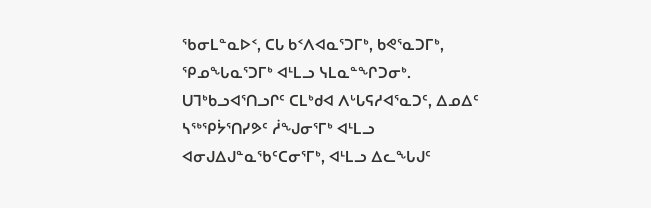ᖃᓂᒪᓐᓇᐅᑉ, ᑕᒐ ᑲᑉᐱᐊᓇᕐᑐᒥᒃ, ᑲᕙᕐᓇᑐᒥᒃ, ᕿᓄᖓᓇᕐᑐᒥᒃ ᐊᒻᒪᓗ ᓭᒪᓇᓐᖏᑐᓂᒃ.
ᑌᒣᒃᑲᓗᐊᕐᑎᓗᒋᑦ ᑕᒪᒃᑯᐊ ᐱᒡᒐᕋᓱᐊᕐᓇᑐᑦ, ᐃᓄᐃᑦ ᓴᖅᕿᔮᕐᑎᓯᕗᑦ ᓲᖑᓂᕐᒥᒃ ᐊᒻᒪᓗ ᐊᓂᒍᐃᒍᓐᓇᖃᑦᑕᓂᕐᒥᒃ, ᐊᒻᒪᓗ ᐃᓚᖓᒍᑦ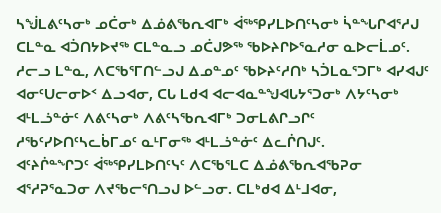ᓴᖒᒪᕕᑦᓴᓂᒃ ᓄᑖᓂᒃ ᐃᓅᕕᖃᕆᐊᒥᒃ ᐋᖅᕿᓯᒪᐅᑎᑦᓴᓂᒃ ᓵᓐᖓᒋᐊᕐᓱᒍ ᑕᒪᓐᓇ ᐊᑑᑎᔭᐅᔪᖅ ᑕᒪᓐᓇᓗ ᓄᑖᒍᕗᖅ ᖃᐅᔨᒋᐅᕐᓇᓱᓂ ᓇᐅᓕᒫᓄᑦ. ᓱᓕᓗ ᒪᓐᓇ, ᐱᑕᖃᕐᒥᑎᓪᓗᒍ ᐃᓄᓐᓄᑦ ᖃᐅᔨᑦᓱᑎᒃ ᓴᑑᒪᓇᕐᑐᒥᒃ ᐊᓯᐊᒍᑦ ᐊᓂᑦᑌᓕᓂᐅᑉ ᐃᓗᐊᓂ, ᑕᒐ ᒪᑯᐊ ᐊᓕᐊᓇᓐᖑᐊᒐᔭᕐᑐᓂᒃ ᐱᔭᑦᓴᓂᒃ ᐊᒻᒪᓘᓐᓃᑦ ᐱᕕᑦᓴᓂᒃ ᐱᕕᑦᓴᖃᕆᐊᒥᒃ ᑐᓂᒪᕕᒋᓗᒋᑦ ᓱᖃᑦᓯᐅᑎᑦᓴᓚᑳᒥᓄᑦ ᓇᒻᒥᓂᖅ ᐊᒻᒪᓘᓐᓃᑦ ᐃᓚᒌᑎᒍᑦ.
ᐊᑦᔨᒌᓐᖏᑐᑦ ᐋᖅᕿᓯᒪᐅᑎᑦᓭᑦ ᐱᑕᖃᕐᒪᑕ ᐃᓅᕕᖃᕆᐊᖃᕈᓂ ᐊᕐᓱᕈᕐᓇᑐᓂ ᐱᔪᖃᓕᕐᑎᓗᒍ ᐅᓪᓗᓂ. ᑕᒪᒃᑯᐊ ᐃᒻᒧᐊᓂ,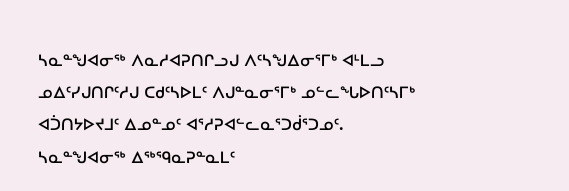ᓴᓇᓐᖑᐊᓂᖅ ᐱᓇᓱᐊᕈᑎᒋᓗᒍ ᐱᑦᓴᖑᐃᓂᕐᒥᒃ ᐊᒻᒪᓗ ᓄᐃᑦᓯᒍᑎᒋᑦᓱᒍ ᑕᑯᑦᓴᐅᒪᑦ ᐱᒍᓐᓇᓂᕐᒥᒃ ᓄᓪᓚᖓᐅᑎᑦᓴᒥᒃ ᐊᑑᑎᔭᐅᔪᒧᑦ ᐃᓄᓐᓄᑦ ᐊᕐᓱᕈᐊᓪᓚᓇᕐᑐᑰᕐᑐᓄᑦ. ᓴᓇᓐᖑᐊᓂᖅ ᐃᖅᙯᓇᕈᓐᓇᒪᑦ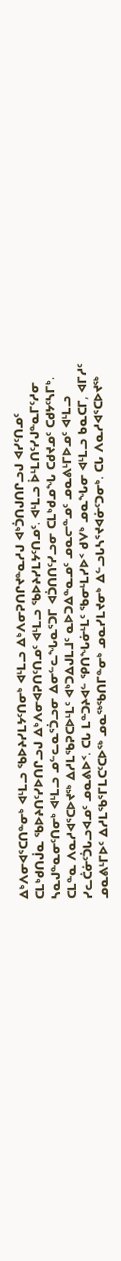ᐃᒃᐱᓂᐊᕐᑕᑎᓐᓂᒃ ᐊᒻᒪᓗ ᖃᐅᔨᓯᒪᔭᑦᑎᓂᒃ ᐊᒻᒪᓗ ᐃᒃᐱᓂᕈᑎᒋᔪᓐᓇᓱᒍ ᐊᒃᑑᑎᒍᑎᒋᓗᒍ ᐊᓯᑦᑎᓄᑦ ᑕᒪᒃᑯᑎᒎᓇ ᖃᐅᔨᑎᑦᓯᐅᑎᒋᓗᒍ ᐃᒃᐱᓂᐊᕈᑎᑦᑎᓄᑦ ᐊᒻᒪᓗ ᖃᐅᔨᓯᒪᔭᑦᑎᓄᑦ. ᐊᒻᒪᓗ ᐆᒻᒪᑎᑦᓯᒍᓐᓇᒥᑦᓱᓂ ᓴᓇᒍᓐᓇᓂᑦᑎᓂᒃ ᐊᒻᒪᓗ ᓄᓪᓚᓇᕐᑑᓗᓂ ᐃᓂᓪᓚᖓᓇᕐᑐᒥ ᐊᑑᑎᑎᑦᓯᓗᓂ ᑕᒪᒃᑯᓄᖓ ᑕᑯᔪᓄᑦ ᑕᑯᔭᑦᓴᒥᒃ.
ᑕᒪᓐᓇ ᐱᓇᓱᐊᕐᑕᐅᔪᖅ ᐃᓱᒪᖃᕈᑕᐅᒻᒪᑦ ᐊᒃᑐᐃᒍᒪᒧᑦ ᓇᐅᑐᐃᓐᓇᓄᑦ ᓄᓇᓕᓐᓄᑦ ᓄᓇᕕᒻᒥᐅᓄᑦ ᐊᒻᒪᓗ ᓯᓚᑖᓃᑦᑑᒐᓗᐊᓄᑦ ᓄᓇᕕᐅᑉ. ᑕᒐ ᒪᓐᑐᔨᐊᓪ ᕿᑎᖓᓃᒻᒪᑦ ᖃᓂᒻᒪᓯᐅᑉ ᑯᐯᒃ ᓄᓇᖓᓂ ᐊᒻᒪᓗ ᑲᓇᑕᒥ, ᐊᒥᓱᑦ ᓄᓇᕕᒻᒥᐅᑦ ᐃᓱᒪᖃᕐᒥᒪᑕᑦᑕᐅᖅ ᓄᓇᖅᖃᑎᒥᓐᓂᒃ ᓄᓇᓯᒪᔪᓂᒃ ᐃᓪᓗᒐᓴᕐᔪᐊᓃᑦᑐᓂᒃ. ᑕᒐ ᐱᓇᓱᐊᕐᑕᐅᔪᖅ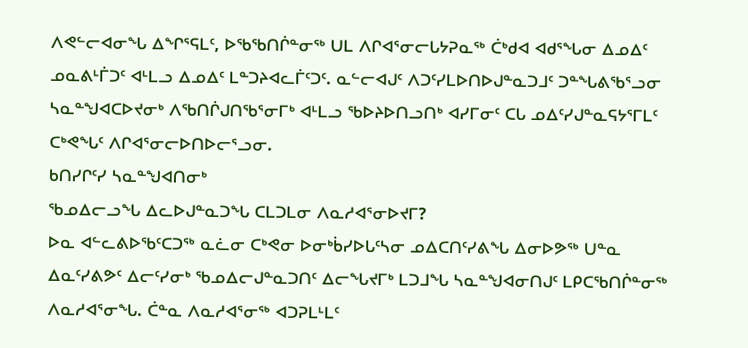ᐱᕙᓪᓕᐊᓂᖓ ᐃᖏᕐᕋᒪᑦ, ᐅᖃᖃᑎᒌᓐᓂᖅ ᑌᒪ ᐱᒋᐊᕐᓂᓕᒐᔭᕈᓇᖅ ᑖᒃᑯᐊ ᐊᑯᕐᖓᓂ ᐃᓄᐃᑦ ᓄᓇᕕᒻᒦᑐᑦ ᐊᒻᒪᓗ ᐃᓄᐃᑦ ᒪᓐᑐᔨᐊᓚᒦᑦᑐᑦ. ᓇᓪᓕᐊᒍᑦ ᐱᑐᑦᓯᒪᐅᑎᐅᒍᓐᓇᑐᒧᑦ ᑐᓐᖓᕕᖃᕐᓗᓂ ᓴᓇᓐᖑᐊᑕᐅᔪᓂᒃ ᐱᖃᑎᒌᒍᑎᖃᕐᓂᒥᒃ ᐊᒻᒪᓗ ᖃᐅᔨᐅᑎᓗᑎᒃ ᐊᓯᒥᓂᑦ ᑕᒐ ᓄᐃᑦᓯᒍᓐᓇᕋᔭᕐᒥᒪᑦ ᑕᒃᕙᖓᑦ ᐱᒋᐊᕐᓂᓕᐅᑎᐅᓕᕐᓗᓂ.
ᑲᑎᓯᒋᑦᓯ ᓴᓇᓐᖑᐊᑎᓂᒃ
ᖃᓄᐃᓕᓗᖓ ᐃᓚᐅᒍᓐᓇᑐᖓ ᑕᒪᑐᒪᓂ ᐱᓇᓱᐊᕐᓂᐅᔪᒥ?
ᐅᓇ ᐊᓪᓚᕕᐅᖃᑦᑕᑐᖅ ᓇᓛᓂ ᑕᒃᕙᓂ ᐅᓂᒃᑳᓯᐅᒐᑦᓴᓂ ᓄᐃᑕᑎᑦᓯᕕᖓ ᐃᓂᐅᕗᖅ ᑌᓐᓇ ᐃᓇᑦᓯᕕᕗᑦ ᐃᓕᑦᓯᓂᒃ ᖃᓄᐃᓕᒍᓐᓇᑐᑎᑦ ᐃᓕᖓᔪᒥᒃ ᒪᑐᒧᖓ ᓴᓇᓐᖑᐊᓂᑎᒍᑦ ᒪᑭᑕᖃᑎᒌᓐᓂᖅ ᐱᓇᓱᐊᕐᓂᖓ. ᑖᓐᓇ ᐱᓇᓱᐊᕐᓂᖅ ᐊᑐᕈᒪᒻᒪᑦ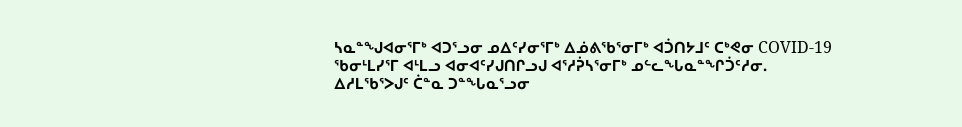ᓴᓇᓐᖑᐊᓂᕐᒥᒃ ᐊᑐᕐᓗᓂ ᓄᐃᑦᓯᓂᕐᒥᒃ ᐃᓅᕕᖃᕐᓂᒥᒃ ᐊᑑᑎᔭᒧᑦ ᑕᒃᕙᓂ COVID-19 ᖃᓂᒻᒪᓯᕐᒥ ᐊᒻᒪᓗ ᐊᓂᐊᑦᓯᒍᑎᒋᓗᒍ ᐊᕐᓱᕉᓴᕐᓂᒥᒃ ᓄᓪᓚᖓᓇᓐᖏᑑᑦᓱᓂ. ᐃᓱᒪᖃᕐᐳᒍᑦ ᑖᓐᓇ ᑐᓐᖓᓇᕐᓗᓂ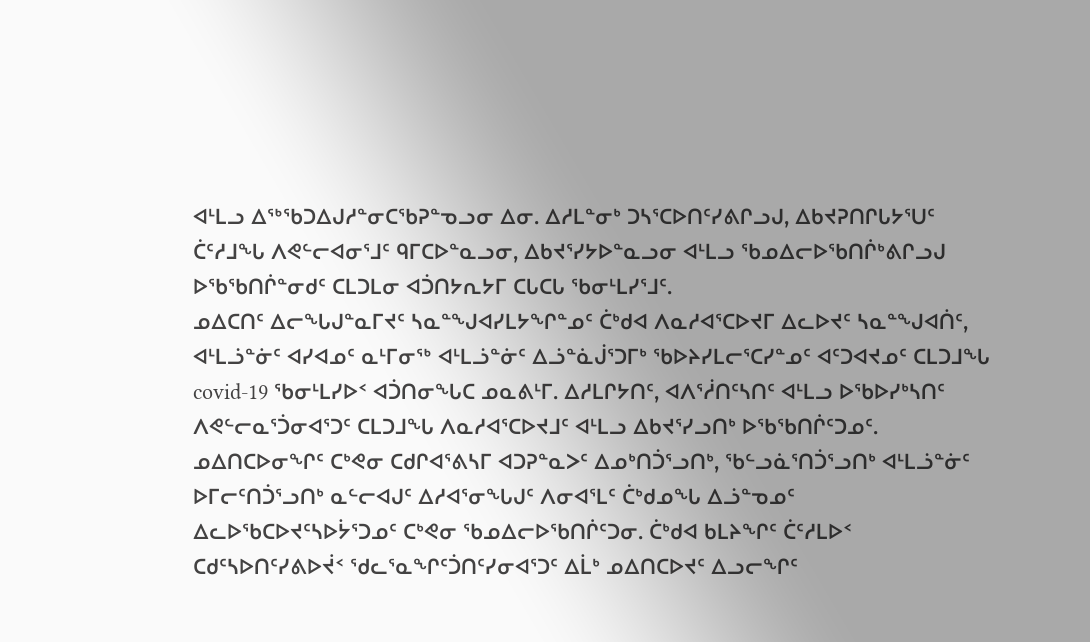ᐊᒻᒪᓗ ᐃᖅᖃᑐᐃᒍᓱᓐᓂᑕᖃᕈᓐᓀᓗᓂ ᐃᓂ. ᐃᓱᒪᓐᓂᒃ ᑐᓴᕐᑕᐅᑎᑦᓯᕕᒋᓗᒍ, ᐃᑲᔪᕈᑎᒋᒐᔭᕐᑌᑦ ᑖᑦᓱᒧᖓ ᐱᕙᓪᓕᐊᓂᕐᒧᑦ ᑫᒥᑕᐅᓐᓇᓗᓂ, ᐃᑲᔪᕐᓯᔭᐅᓐᓇᓗᓂ ᐊᒻᒪᓗ ᖃᓄᐃᓕᐅᖃᑎᒌᒃᕕᒋᓗᒍ ᐅᖃᖃᑎᒌᓐᓂᑯᑦ ᑕᒪᑐᒪᓂ ᐊᑑᑎᔭᕆᔭᒥ ᑕᒐᑕᒐ ᖃᓂᒻᒪᓯᕐᒧᑦ.
ᓄᐃᑕᑎᑦ ᐃᓕᖓᒍᓐᓇᒥᔪᑦ ᓴᓇᓐᖑᐊᓯᒪᔭᖏᓐᓄᑦ ᑖᒃᑯᐊ ᐱᓇᓱᐊᕐᑕᐅᔪᒥ ᐃᓚᐅᔪᑦ ᓴᓇᓐᖑᐊᑏᑦ, ᐊᒻᒪᓘᓐᓃᑦ ᐊᓯᐊᓄᑦ ᓇᒻᒥᓂᖅ ᐊᒻᒪᓘᓐᓃᑦ ᐃᓘᓐᓈᒎᕐᑐᒥᒃ ᖃᐅᔨᓯᒪᓕᕐᑕᓯᓐᓄᑦ ᐊᑦᑐᐊᔪᓄᑦ ᑕᒪᑐᒧᖓ covid-19 ᖃᓂᒻᒪᓯᐅᑉ ᐊᑑᑎᓂᖓᑕ ᓄᓇᕕᒻᒥ. ᐃᓱᒪᒋᔭᑎᑦ, ᐊᐱᕐᓲᑎᑦᓴᑎᑦ ᐊᒻᒪᓗ ᐅᖃᐅᓯᒃᓴᑎᑦ ᐱᕙᓪᓕᓇᕐᑑᓂᐊᕐᑐᑦ ᑕᒪᑐᒧᖓ ᐱᓇᓱᐊᕐᑕᐅᔪᒧᑦ ᐊᒻᒪᓗ ᐃᑲᔪᕐᓯᓗᑎᒃ ᐅᖃᖃᑎᒌᑦᑐᓄᑦ.
ᓄᐃᑎᑕᐅᓂᖏᑦ ᑕᒃᕙᓂ ᑕᑯᒋᐊᕐᕕᓴᒥ ᐊᑐᕈᓐᓇᐳᑦ ᐃᓄᒃᑎᑑᕐᓗᑎᒃ, ᖃᓪᓗᓈᕐᑎᑑᕐᓗᑎᒃ ᐊᒻᒪᓘᓐᓃᑦ ᐅᒥᓕᑦᑎᑑᕐᓗᑎᒃ ᓇᓪᓕᐊᒍᑦ ᐃᓱᐊᕐᓂᖓᒍᑦ ᐱᓂᐊᕐᒪᑦ ᑖᒃᑯᓄᖓ ᐃᓘᓐᓀᓄᑦ ᐃᓚᐅᖃᑕᐅᔪᑦᓴᐅᔮᕐᑐᓄᑦ ᑕᒃᕙᓂ ᖃᓄᐃᓕᐅᖃᑎᒌᑦᑐᓂ. ᑖᒃᑯᐊ ᑲᒪᔨᖏᑦ ᑖᑦᓱᒪᐅᑉ ᑕᑯᑦᓴᐅᑎᑦᓯᕕᐅᔫᑉ ᖁᓚᕐᓇᖏᑦᑑᑎᑦᓯᓂᐊᕐᑐᑦ ᐃᒫᒃ ᓄᐃᑎᑕᐅᔪᑦ ᐃᓗᓕᖏᑦ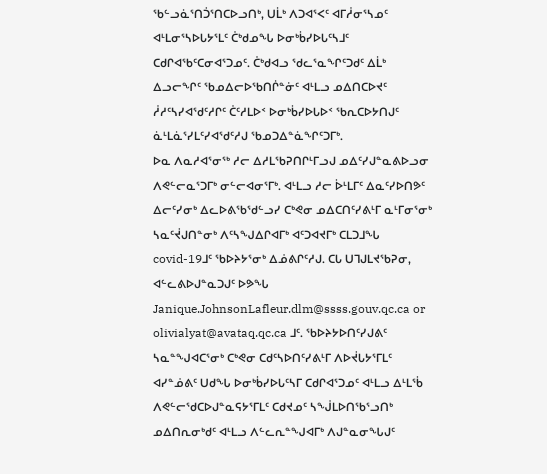ᖃᓪᓗᓈᕐᑎᑑᕐᑎᑕᐅᓗᑎᒃ, ᑌᒫᒃ ᐱᑐᐊᕐᐸᑦ ᐊᒥᓲᓂᕐᓴᓄᑦ ᐊᒻᒪᓂᕐᓴᐅᒐᔭᕐᒪᑦ ᑖᒃᑯᓄᖓ ᐅᓂᒃᑳᓯᐅᒐᑦᓴᒧᑦ ᑕᑯᒋᐊᖃᑦᑕᓂᐊᕐᑐᓄᑦ. ᑖᒃᑯᐊᓗ ᖁᓚᕐᓇᖏᑦᑐᑯᑦ ᐃᒫᒃ ᐃᓗᓕᖏᑦ ᖃᓄᐃᓕᐅᖃᑎᒌᓐᓃᑦ ᐊᒻᒪᓗ ᓄᐃᑎᑕᐅᔪᑦ ᓲᓱᑦᓴᓯᐊᖁᑦᓱᒋᑦ ᑖᑦᓱᒪᐅᑉ ᐅᓂᒃᑳᓯᐅᒐᐅᑉ ᖃᕆᑕᐅᔭᑎᒍᑦ ᓈᒻᒪᓈᕐᓯᒪᑦᓯᐊᖁᑦᓱᒍ ᖃᓄᑐᐃᓐᓈᖏᑦᑐᒥᒃ.
ᐅᓇ ᐱᓇᓱᐊᕐᓂᖅ ᓱᓕ ᐃᓱᒪᖃᕈᑎᒋᒻᒥᓗᒍ ᓄᐃᑦᓯᒍᓐᓇᕕᐅᓗᓂ ᐱᕙᓪᓕᓇᕐᑐᒥᒃ ᓂᓪᓕᐊᓂᕐᒥᒃ. ᐊᒻᒪᓗ ᓱᓕ ᐆᒻᒪᒥᑦ ᐃᓇᑦᓯᐅᑎᕗᑦ ᐃᓕᑦᓯᓂᒃ ᐃᓚᐅᕕᖃᖁᓪᓗᓯ ᑕᒃᕙᓂ ᓄᐃᑕᑎᑦᓯᕕᒻᒥ ᓇᒻᒥᓂᕐᓂᒃ ᓴᓇᑦᔫᒍᑎᓐᓂᒃ ᐱᑦᓴᖑᐃᒋᐊᒥᒃ ᐊᑦᑐᐊᔪᒥᒃ ᑕᒪᑐᒧᖓ covid-19ᒧᑦ ᖃᐅᔨᔭᕐᓂᒃ ᐃᓅᕕᒋᑦᓱᒍ. ᑕᒐ ᑌᒣᒍᒪᔪᖃᕈᓂ, ᐊᓪᓚᕕᐅᒍᓐᓇᑐᒍᑦ ᐅᕗᖓ Janique.JohnsonLafleur.dlm@ssss.gouv.qc.ca or olivialyat@avataq.qc.ca ᒧᑦ. ᖃᐅᔨᔭᐅᑎᑦᓯᒍᕕᑦ ᓴᓇᓐᖑᐊᑕᕐᓂᒃ ᑕᒃᕙᓂ ᑕᑯᑦᓴᐅᑎᑦᓯᕕᒻᒥ ᐱᐅᔫᒐᔭᕐᒥᒪᑦ ᐊᓯᓐᓅᕕᑦ ᑌᑯᖓ ᐅᓂᒃᑳᓯᐅᒐᑦᓴᒥ ᑕᑯᒋᐊᕐᑐᓄᑦ ᐊᒻᒪᓗ ᐃᒻᒪᖄ ᐱᕙᓪᓕᖁᑕᐅᒍᓐᓇᕋᔭᕐᒥᒪᑦ ᑕᑯᔪᓄᑦ ᓴᖒᒪᐅᑎᖃᕐᓗᑎᒃ ᓄᐃᑎᕆᓂᒃᑯᑦ ᐊᒻᒪᓗ ᐱᓪᓚᕆᓐᖑᐊᒥᒃ ᐱᒍᓐᓇᓂᖓᒍᑦ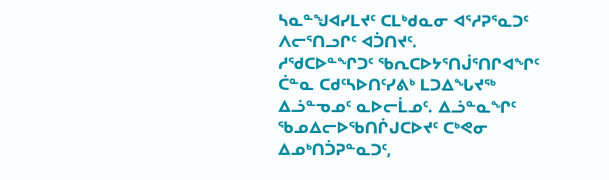ᓴᓇᓐᖑᐊᓯᒪᔪᑦ ᑕᒪᒃᑯᓇᓂ ᐊᕐᓱᕈᕐᓇᑐᑦ ᐱᓕᕐᑎᓗᒋᑦ ᐊᑑᑎᔪᑦ.
ᓱᖁᑕᐅᓐᖏᑐᑦ ᖃᕆᑕᐅᔭᕐᑎᒎᕐᑎᒋᐊᖏᑦ
ᑖᓐᓇ ᑕᑯᑦᓴᐅᑎᑦᓯᕕᒃ ᒪᑐᐃᖓᔪᖅ ᐃᓘᓐᓀᓄᑦ ᓇᐅᓕᒫᓄᑦ. ᐃᓘᓐᓇᖏᑦ ᖃᓄᐃᓕᐅᖃᑎᒌᒍᑕᐅᔪᑦ ᑕᒃᕙᓂ ᐃᓄᒃᑎᑑᕈᓐᓇᑐᑦ,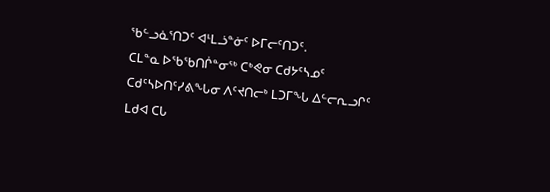ᖃᓪᓗᓈᕐᑎᑐᑦ ᐊᒻᒪᓘᓐᓃᑦ ᐅᒥᓕᑦᑎᑐᑦ.
ᑕᒪᓐᓇ ᐅᖃᖃᑎᒌᓐᓂᖅ ᑕᒃᕙᓂ ᑕᑯᔭᑦᓴᓄᑦ ᑕᑯᑦᓴᐅᑎᑦᓯᕕᖓᓂ ᐱᑦᔪᑎᓕᒃ ᒪᑐᒥᖓ ᐃᓪᓕᕆᓗᒋᑦ ᒪᑯᐊ ᑕᒐ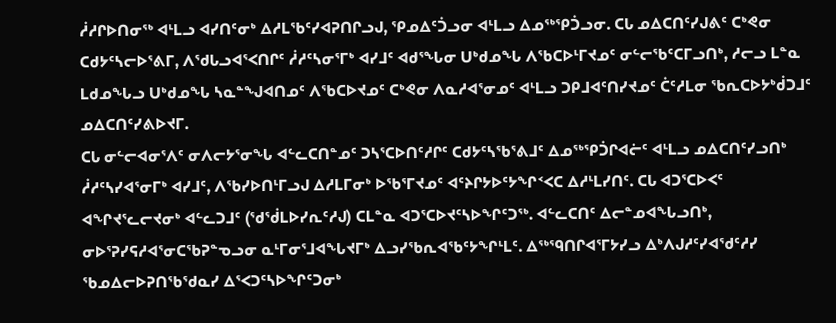ᓲᓱᒋᐅᑎᓂᖅ ᐊᒻᒪᓗ ᐊᓯᑎᑦᓂᒃ ᐃᓱᒪᖃᑦᓯᐊᕈᑎᒋᓗᒍ, ᕿᓄᐃᑦᑑᓗᓂ ᐊᒻᒪᓗ ᐃᓄᖅᕿᑑᓗᓂ. ᑕᒐ ᓄᐃᑕᑎᑦᓯᒍᕕᑦ ᑕᒃᕙᓂ ᑕᑯᔭᑦᓴᓕᐅᕐᕕᒥ, ᐱᖁᒐᓗᐊᕐᐸᑎᒋᑦ ᓲᓱᑦᓴᓂᕐᒥᒃ ᐊᓯᒧᑦ ᐊᑯᕐᖓᓂ ᑌᒃᑯᓄᖓ ᐱᖃᑕᐅᒻᒥᔪᓄᑦ ᓂᓪᓕᖃᑦᑕᒥᓗᑎᒃ, ᓱᓕᓗ ᒪᓐᓇ ᒪᑯᓄᖓᓗ ᑌᒃᑯᓄᖓ ᓴᓇᓐᖑᐊᑎᓄᑦ ᐱᖃᑕᐅᔪᓄᑦ ᑕᒃᕙᓂ ᐱᓇᓱᐊᕐᓂᓄᑦ ᐊᒻᒪᓗ ᑐᑭᒧᐊᑦᑎᓯᔪᓄᑦ ᑖᑦᓱᒪᓂ ᖃᕆᑕᐅᔭᒃᑰᑐᒧᑦ ᓄᐃᑕᑎᑦᓯᕕᐅᔪᒥ.
ᑕᒐ ᓂᓪᓕᐊᓂᕐᐱᑦ ᓂᐱᓕᔭᕐᓂᖓ ᐊᓪᓚᑕᑎᓐᓄᑦ ᑐᓴᕐᑕᐅᑎᑦᓱᒋᑦ ᑕᑯᔭᑦᓴᖃᕐᕕᒧᑦ ᐃᓄᖅᕿᑑᒋᐊᓖᑦ ᐊᒻᒪᓗ ᓄᐃᑕᑎᑦᓯᓗᑎᒃ ᓲᓱᑦᓴᓯᐊᕐᓂᒥᒃ ᐊᓯᒧᑦ, ᐱᖃᓯᐅᑎᒻᒥᓗᒍ ᐃᓱᒪᒥᓂᒃ ᐅᖃᕐᒥᔪᓄᑦ ᐊᑦᔨᒋᔭᐅᑦᔭᖏᑉᐸᑕ ᐃᓱᒻᒪᓯᑎᑦ. ᑕᒐ ᐊᑐᕐᑕᐅᐸᑦ ᐊᖏᔪᕐᓚᓕᔪᓂᒃ ᐊᓪᓚᑐᒧᑦ (ᖁᖂᒪᐅᓯᕆᑦᓱᒍ) ᑕᒪᓐᓇ ᐊᑐᕐᑕᐅᔪᑦᓴᐅᖏᑦᑐᖅ. ᐊᓪᓚᑕᑎᑦ ᐃᓕᓐᓄᐊᖓᓗᑎᒃ, ᓂᐅᕐᕈᓯᕋᓱᐊᕐᓂᑕᖃᕈᓐᓀᓗᓂ ᓇᒻᒥᓂᕐᒧᐊᖓᔪᒥᒃ ᐃᓗᓯᖃᕆᐊᖃᑦᔭᖏᒻᒪᑦ. ᐃᖅᙯᑎᒋᐊᕐᒥᔭᓯᓗ ᐃᒃᐱᒍᓱᑦᓯᐊᖁᑦᓱᓯ ᖃᓄᐃᓕᐅᕈᑎᖃᖁᓇᓯ ᐃᕐᐸᑐᑦᓴᐅᖏᑦᑐᓂᒃ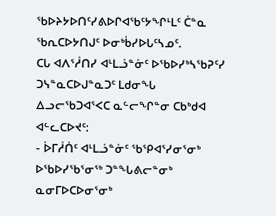ᖃᐅᔨᔭᐅᑎᑦᓯᕕᐅᒋᐊᖃᑦᔭᖏᒻᒪᑦ ᑖᓐᓇ ᖃᕆᑕᐅᔭᑎᒍᑦ ᐅᓂᒃᑳᓯᐅᒐᑦᓴᓄᑦ.
ᑕᒐ ᐊᐱᕐᓲᑎᓯ ᐊᒻᒪᓘᓐᓃᑦ ᐅᖃᐅᓯᒃᓴᖃᕈᑦᓯ ᑐᓭᓐᓇᑕᐅᒍᓐᓇᑐᑦ ᒪᑯᓂᖓ ᐃᓗᓕᖃᑐᐊᕐᐸᑕ ᓇᓪᓕᖏᓐᓂ ᑕᑲᒃᑯᐊ ᐊᓪᓚᑕᐅᔪᑦ:
- ᐆᒥᓲᑏᑦ ᐊᒻᒪᓘᓐᓃᑦ ᖃᕿᐊᕐᓯᓂᕐᓂᒃ ᐅᖃᐅᓯᖃᕐᓂᖅ ᑐᓐᖓᕕᓕᓐᓂᒃ ᓇᓂᒥᐅᑕᐅᓂᕐᓂᒃ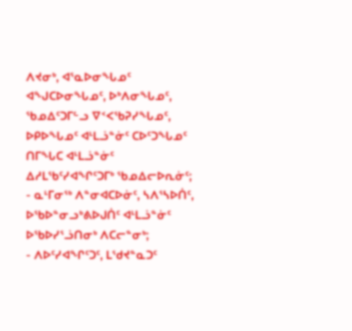ᐱᔪᓂᒃ, ᐊᕐᓇᐅᓂᖓᓄᑦ ᐊᖑᑕᐅᓂᖓᓄᑦ, ᐅᒃᐱᓂᖓᓄᑦ, ᖃᓄᐃᑦᑐᒥᓪᓗ ᐁᑉᐸᖃᕈᓯᖓᓄᑦ, ᐅᑭᐅᖓᓄᑦ ᐊᒻᒪᓘᓐᓃᑦ ᑕᐅᑦᑐᖓᓄᑦ ᑎᒥᖓᑕ ᐊᒻᒪᓘᓐᓃᑦ ᐃᓱᒪᖃᑦᓯᐊᖏᑦᑐᒥᒃ ᖃᓄᐃᓕᐅᕆᓃᑦ;
- ᓇᒻᒥᓂᖅ ᐱᓐᓂᐊᑕᐅᓃᑦ, ᓴᐱᕐᓴᐅᑏᑦ, ᐅᖃᐅᓐᓂᓗᒃᕕᐅᒍᑏᑦ ᐊᒻᒪᓘᓐᓃᑦ ᐅᖃᐅᓯᕐᓘᑎᓂᒃ ᐱᑕᓕᓐᓂᒃ;
- ᐱᐅᑦᓯᐊᖏᑦᑐᑦ, ᒪᖁᔪᓐᓇᑐᑦ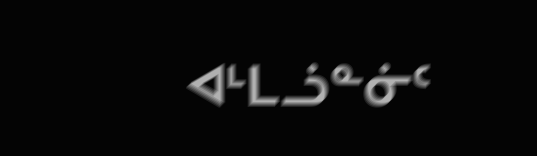ᐊᒻᒪᓘᓐᓃᑦ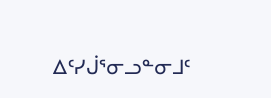ᐃᑦᓯᒎᕐᓂᓗᓐᓂᒧᑦ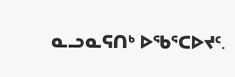ᓇᓗᓇᕋᑎᒃ ᐅᖃᕐᑕᐅᔪᑦ.